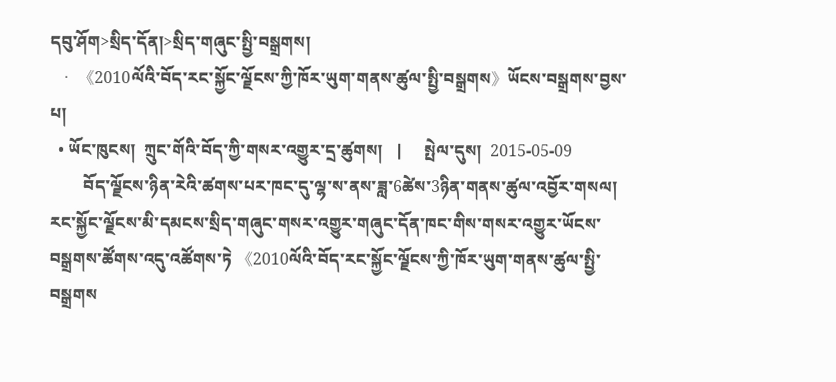དབུ་ཤོག>སྲིད་དོན།>སྲིད་གཞུང་སྤྱི་བསྒྲགས།
  • 《2010ལོའི་བོད་རང་སྐྱོང་ལྗོངས་ཀྱི་ཁོར་ཡུག་གནས་ཚུལ་སྤྱི་བསྒྲགས》ཡོངས་བསྒྲགས་བྱས་པ།
  • ཡོང་ཁུངས།  ཀྲུང་གོའི་བོད་ཀྱི་གསར་འགྱུར་དྲ་ཚུགས།   |     སྤེལ་དུས།  2015-05-09
        བོད་ལྗོངས་ཉིན་རེའི་ཚགས་པར་ཁང་དུ་ལྷ་ས་ནས་ཟླ་6ཚེས་3ཉིན་གནས་ཚུལ་འབྱོར་གསལ། རང་སྐྱོང་ལྗོངས་མི་དམངས་སྲིད་གཞུང་གསར་འགྱུར་གཞུང་དོན་ཁང་གིས་གསར་འགྱུར་ཡོངས་བསྒྲགས་ཚོགས་འདུ་འཚོགས་ཏེ 《2010ལོའི་བོད་རང་སྐྱོང་ལྗོངས་ཀྱི་ཁོར་ཡུག་གནས་ཚུལ་སྤྱི་བསྒྲགས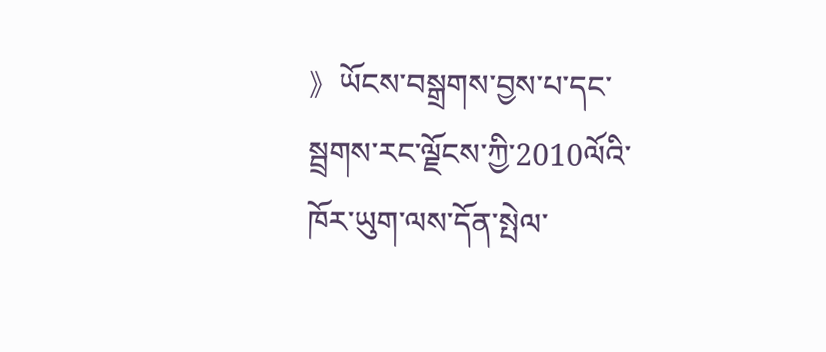》ཡོངས་བསྒྲགས་བྱས་པ་དང་སྦྲགས་རང་ལྗོངས་ཀྱི་2010ལོའི་ཁོར་ཡུག་ལས་དོན་སྤེལ་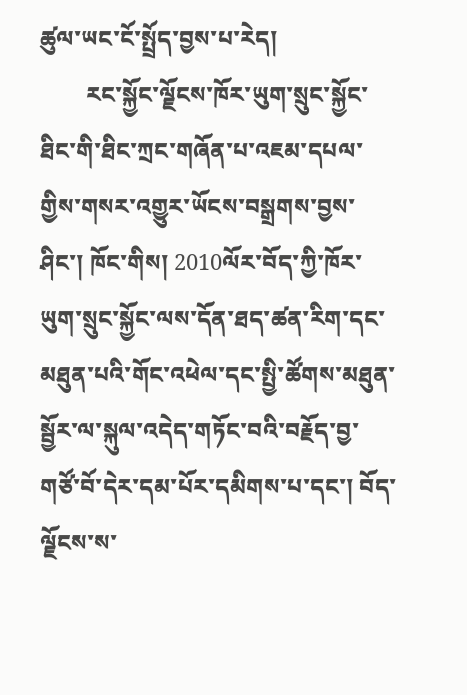ཚུལ་ཡང་ངོ་སྤྲོད་བྱས་པ་རེད།
        རང་སྐྱོང་ལྗོངས་ཁོར་ཡུག་སྲུང་སྐྱོང་ཐིང་གི་ཐིང་ཀྲང་གཞོན་པ་འཇམ་དཔལ་གྱིས་གསར་འགྱུར་ཡོངས་བསྒྲགས་བྱས་ཤིང་། ཁོང་གིས། 2010ལོར་བོད་ཀྱི་ཁོར་ཡུག་སྲུང་སྐྱོང་ལས་དོན་ཐད་ཚན་རིག་དང་མཐུན་པའི་གོང་འཕེལ་དང་སྤྱི་ཚོགས་མཐུན་སྦྱོར་ལ་སྐུལ་འདེད་གཏོང་བའི་བརྗོད་བྱ་གཙོ་བོ་དེར་དམ་པོར་དམིགས་པ་དང་། བོད་ལྗོངས་ས་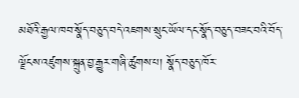མཐོའི་རྒྱལ་ཁབ་སྣོད་བཅུད་བདེ་འཇགས་སྲུང་ཡོལ་དང་སྣོད་བཅུད་བཟང་བའི་བོད་ལྗོངས་འཛུགས་སྐྲུན་བྱ་རྒྱུར་གཞི་ཚུགས་པ། སྣོད་བཅུད་ཁོར་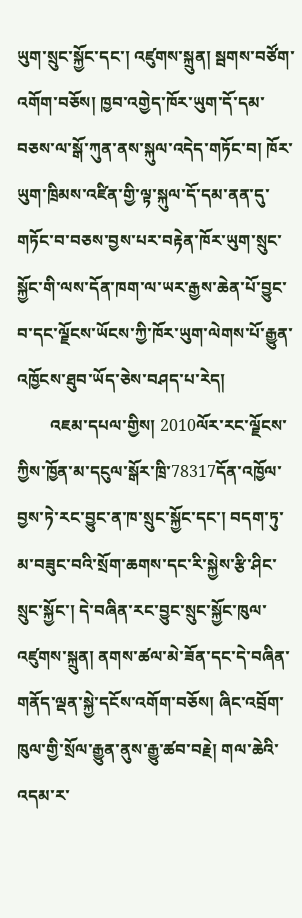ཡུག་སྲུང་སྐྱོང་དང་། འཛུགས་སྐྲུན། སྦགས་བཙོག་འགོག་བཅོས། ཁྱབ་འགྱེད་ཁོར་ཡུག་དོ་དམ་བཅས་ལ་སྒོ་ཀུན་ནས་སྐུལ་འདེད་གཏོང་བ། ཁོར་ཡུག་ཁྲིམས་འཛིན་གྱི་ལྟ་སྐུལ་དོ་དམ་ནན་དུ་གཏོང་བ་བཅས་བྱས་པར་བརྟེན་ཁོར་ཡུག་སྲུང་སྐྱོང་གི་ལས་དོན་ཁག་ལ་ཡར་རྒྱས་ཆེན་པོ་བྱུང་བ་དང་ལྗོངས་ཡོངས་ཀྱི་ཁོར་ཡུག་ལེགས་པོ་རྒྱུན་འཁྱོངས་ཐུབ་ཡོད་ཅེས་བཤད་པ་རེད།
        འཇམ་དཔལ་གྱིས། 2010ལོར་རང་ལྗོངས་ཀྱིས་ཁྱོན་མ་དངུལ་སྒོར་ཁྲི་78317དོན་འཁྱོལ་བྱས་ཏེ་རང་བྱུང་ན་ཁ་སྲུང་སྐྱོང་དང་། བདག་ཏུ་མ་བཟུང་བའི་སྲོག་ཆགས་དང་རི་སྐྱེས་རྩི་ཤིང་སྲུང་སྐྱོང་། དེ་བཞིན་རང་བྱུང་སྲུང་སྐྱོང་ཁུལ་འཛུགས་སྐྲུན། ནགས་ཚལ་མེ་ཟོན་དང་དེ་བཞིན་གནོད་ལྡན་སྐྱེ་དངོས་འགོག་བཅོས། ཞིང་འབྲོག་ཁུལ་གྱི་སྲོལ་རྒྱུན་ནུས་རྒྱུ་ཚབ་བརྗེ། གལ་ཆེའི་འདམ་ར་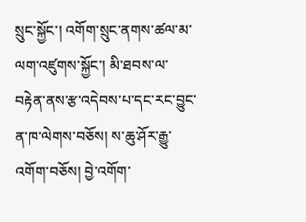སྲུང་སྐྱོང་། འགོག་སྲུང་ནགས་ཚལ་མ་ལག་འཛུགས་སྐྱོང་། མི་ཐབས་ལ་བརྟེན་ནས་རྩ་འདེབས་པ་དང་རང་བྱུང་ན་ཁ་ལེགས་བཅོས། ས་ཆུ་ཤོར་རྒྱུ་འགོག་བཅོས། བྱེ་འགོག་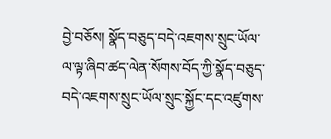བྱེ་བཅོས། སྣོད་བཅུད་བདེ་འཇགས་སྲུང་ཡོལ་ལ་ལྟ་ཞིབ་ཚད་ལེན་སོགས་བོད་ཀྱི་སྣོད་བཅུད་བདེ་འཇགས་སྲུང་ཡོལ་སྲུང་སྐྱོང་དང་འཛུགས་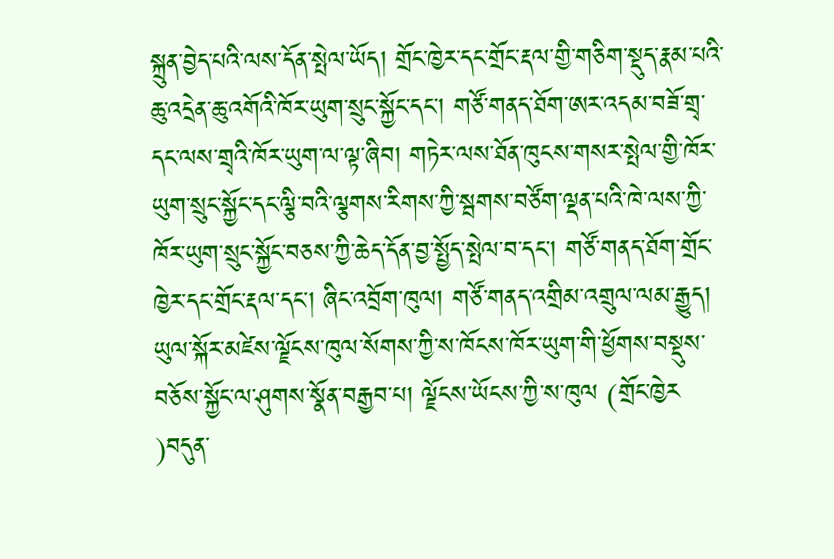སྐྲུན་བྱེད་པའི་ལས་དོན་སྤེལ་ཡོད། གྲོང་ཁྱེར་དང་གྲོང་རྡལ་གྱི་གཅིག་སྡུད་རྣམ་པའི་ཆུ་འདྲེན་ཆུ་འགོའི་ཁོར་ཡུག་སྲུང་སྐྱོང་དང་། གཙོ་གནད་ཐོག་ཨར་འདམ་བཟོ་གྲྭ་དང་ལས་གྲྭའི་ཁོར་ཡུག་ལ་ལྟ་ཞིབ། གཏེར་ལས་ཐོན་ཁུངས་གསར་སྤེལ་གྱི་ཁོར་ཡུག་སྲུང་སྐྱོང་དང་ལྕི་བའི་ལྕགས་རིགས་ཀྱི་སྦགས་བཙོག་ལྡན་པའི་ཁེ་ལས་ཀྱི་ཁོར་ཡུག་སྲུང་སྐྱོང་བཅས་ཀྱི་ཆེད་དོན་བྱ་སྤྱོད་སྤེལ་བ་དང་། གཙོ་གནད་ཐོག་གྲོང་ཁྱེར་དང་གྲོང་རྡལ་དང་། ཞིང་འབྲོག་ཁུལ། གཙོ་གནད་འགྲིམ་འགྲུལ་ལམ་རྒྱུད། ཡུལ་སྐོར་མཛེས་ལྗོངས་ཁུལ་སོགས་ཀྱི་ས་ཁོངས་ཁོར་ཡུག་གི་ཕྱོགས་བསྡུས་བཅོས་སྐྱོང་ལ་ཤུགས་སྣོན་བརྒྱབ་པ། ལྗོངས་ཡོངས་ཀྱི་ས་ཁུལ (གྲོང་ཁྱེར )བདུན་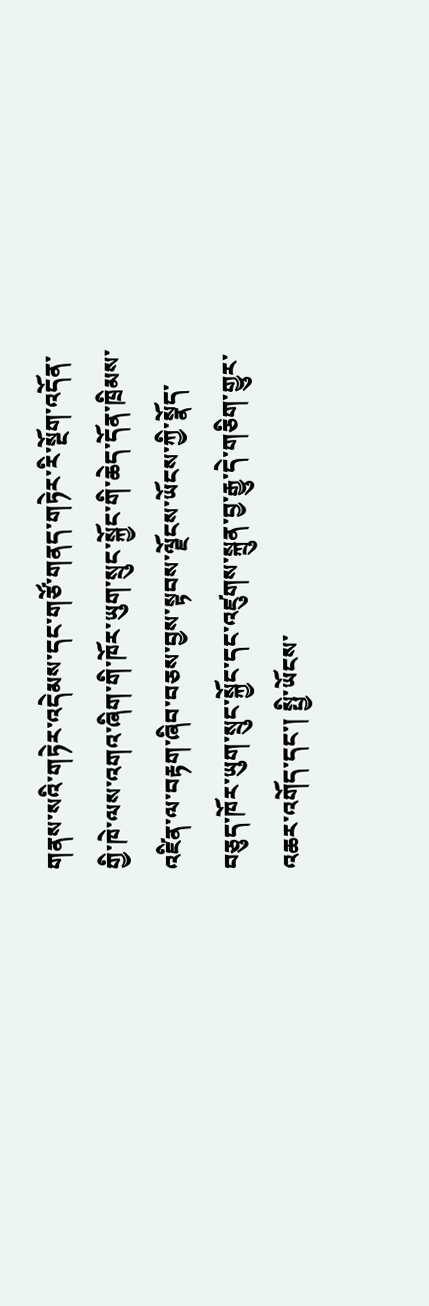གནས་སའི་གཏེར་འདེམས་དང་གཙོ་གནད་གཏེར་རི་སྔོག་འདོན་གྱི་ཁེ་ལས་འགའ་ཞིག་གི་ཁོར་ཡུག་སྲུང་སྐྱོང་གི་ཆེད་དོན་ཁྲིམས་འཛིན་ལ་བརྟག་ཞིབ་བཅས་བྱས་སྟབས་ལྗོངས་ཡོངས་ཀྱི་སྣོད་བཅུད་ཁོར་ཡུག་སྲུང་སྐྱོང་དང་འཛུགས་སྐྲུན་བྱ་རྒྱུ་དེ་གཅིག་གྱུར་འཆར་འགོད་དང་། སྤྱི་ཡོངས་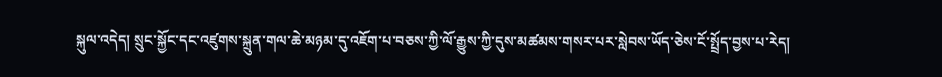སྐུལ་འདེད། སྲུང་སྐྱོང་དང་འཛུགས་སྐྲུན་གལ་ཆེ་མཉམ་དུ་འཇོག་པ་བཅས་ཀྱི་ལོ་རྒྱུས་ཀྱི་དུས་མཚམས་གསར་པར་སླེབས་ཡོད་ཅེས་ངོ་སྤྲོད་བྱས་པ་རེད།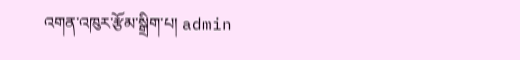འགན་འཁུར་རྩོམ་སྒྲིག་པ། admin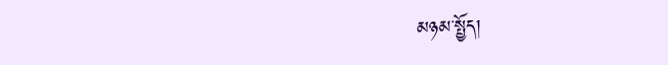མཉམ་སྤྱོད།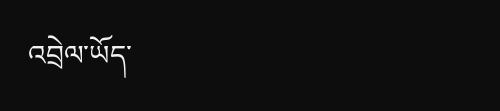འབྲེལ་ཡོད་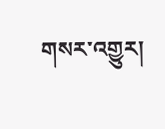གསར་འགྱུར།